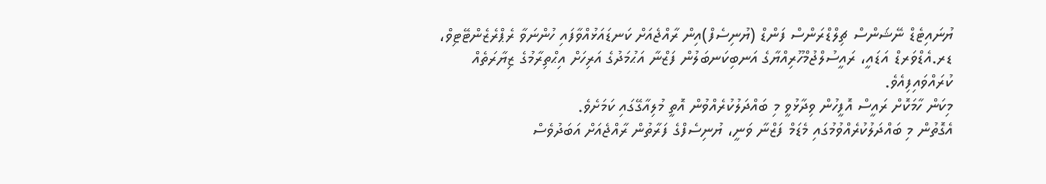ޔުނައިޓެޑް ނޭޝަންސް ޗިލްޑްރަންސް ފަންޑް (ޔުނިސެފް)އިން ރާއްޖެއަށް ކަނޑައަޅުއްވާފައި ހުންނަވާ ރެޕްރެޒެންޓޭޓިވް، ޑރ.އެޑްވަރޑް އަޑައީ، ރައީސުލްޖުމްހޫރިއްޔާގެ އަނބިކަނބަލުން ފަޒްނާ އަޙުމަދުގެ އަރިހަށް އިޙްތިރާމުގެ ޒިޔާރަތެއް ކުރައްވައިފިއެވެ.
މިކަން ހާމަކޮށް ރައީސް އޮފީހުން ވިދާޅުވީ މި ބައްދަލުކުރެއްވުން އޮތީ މުލިއާގޭގައި ކަމަށެވެ.
އެގޮތުން މި ބައްދަލުކުރެއްވުމުގައި މެޑަމް ފަޒްނާ ވަނީ، ޔުނިސެފްގެ ފަރާތުން ރާއްޖެއަށް އަބަދުވެސް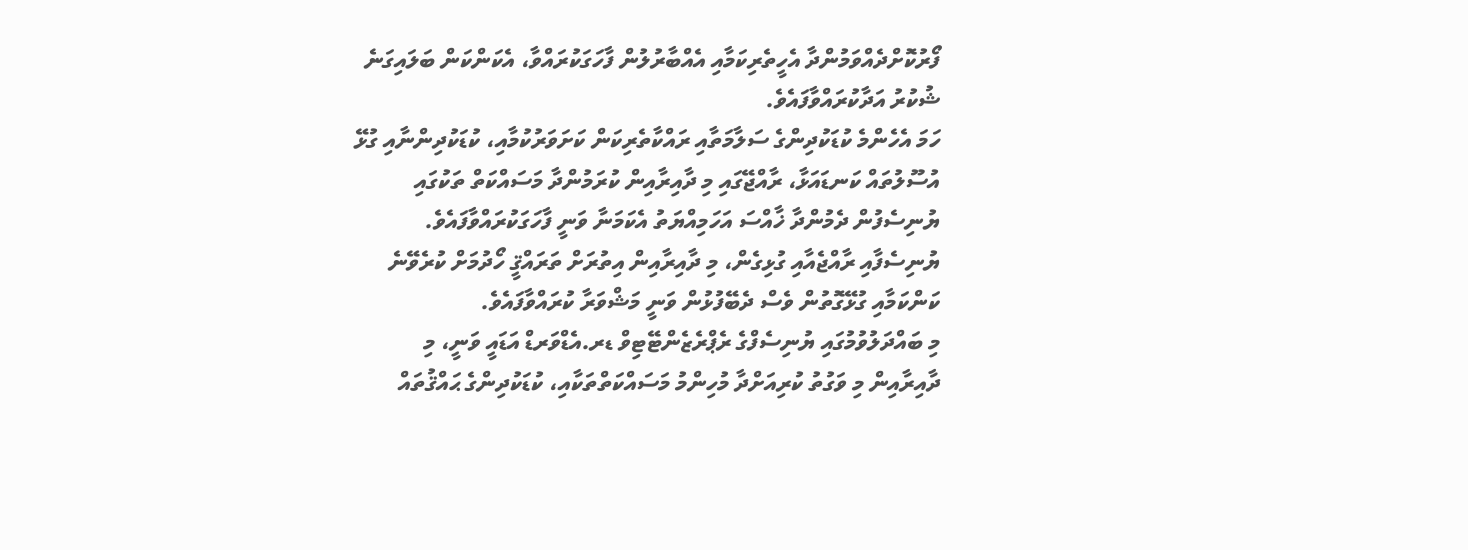ފޯރުކޮށްދެއްވަމުންދާ އެހީތެރިކަމާއި އެއްބާރުލުން ފާހަގަކުރައްވާ، އެކަންކަން ބަލައިގަނެ ޝުކުރު އަދާކުރައްވާފައެވެ.
ހަމަ އެހެންމެ ކުޑަކުދިންގެ ސަލާމަތާއި ރައްކާތެރިކަން ކަށަވަރުކުމާއި، ކުޑަކުދިންނާއި ގުޅޭ އުސޫލުތައް ކަނޑައަޅާ، ރާއްޖޭގައި މި ދާއިރާއިން ކުރަމުންދާ މަސައްކަތް ތަކުގައި ޔުނިސެފުން ދެމުންދާ ޚާއްސަ އަހަމިއްޔަތު އެކަމަނާ ވަނީ ފާހަގަކުރައްވާފައެވެ.
ޔުނިސެފާއި ރާއްޖެއާއި ގުޅިގެން، މި ދާއިރާއިން އިތުރަށް ތަރައްޤީ ހޯދުމަށް ކުރެވޭނެ ކަންކަމާއި ގުޅޭގޮތުން ވެސް ދެބޭފުޅުން ވަނީ މަޝްވަރާ ކުރައްވާފައެވެ.
މި ބައްދަލުވުމުގައި ޔުނިސެފްގެ ރެޕްރެޒެންޓޭޓިވް ޑރ.އެޑްވަރޑް އަޑައީ ވަނީ، މި ދާއިރާއިން މި ވަގުތު ކުރިއަށްދާ މުހިންމު މަސައްކަތްތަކާއި، ކުޑަކުދިންގެ ޙައްޤުތައް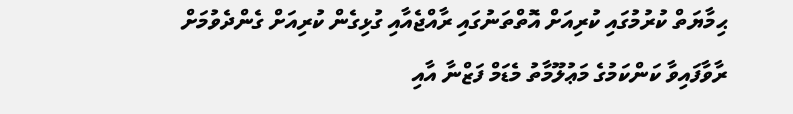ޙިމާޔަތް ކުރުމުގައި ކުރިއަށް އޮތްތަނުގައި ރާއްޖެއާއި ގުޅިގެން ކުރިއަށް ގެންދެވުމަށް ރާވާފައިވާ ކަންކަމުގެ މަޢުލޫމާތު މެޑަމް ފަޒްނާ އާއި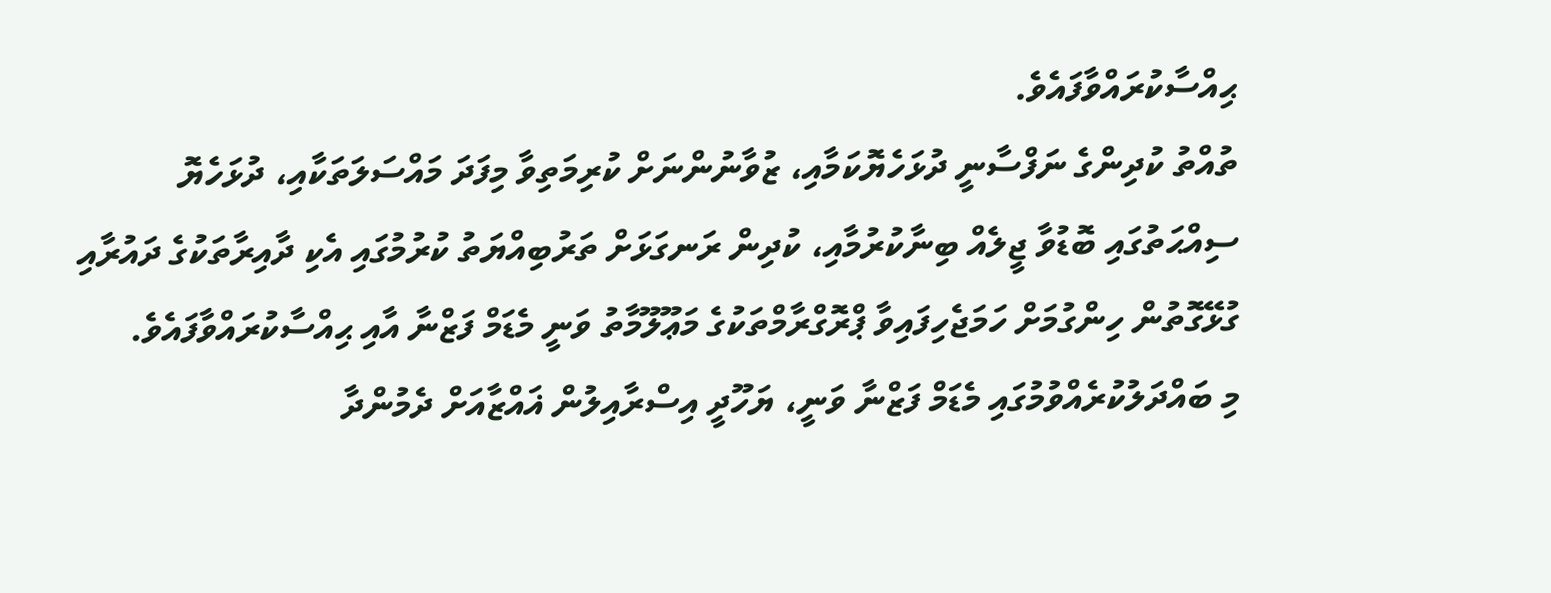ޙިއްސާކުރައްވާފައެވެ.
ތުއްތު ކުދިންގެ ނަފްސާނީ ދުޅަހެޔޮކަމާއި، ޒުވާނުންނަށް ކުރިމަތިވާ މިފަދަ މައްސަލަތަކާއި، ދުޅަހެޔޮ ސިއްޙަތުގައި ބޮޑުވާ ޖީލެއް ބިނާކުރުމާއި، ކުދިން ރަނގަޅަށް ތަރުބިއްޔަތު ކުރުމުގައި އެކި ދާއިރާތަކުގެ ދައުރާއި ގުޅޭގޮތުން ހިންގުމަށް ހަމަޖެހިފައިވާ ޕްރޮގްރާމްތަކުގެ މަޢޫލޫމާތު ވަނީ މެޑަމް ފަޒްނާ އާއި ޙިއްސާކުރައްވާފައެވެ.
މި ބައްދަލުކުރެއްވުމުގައި މެޑަމް ފަޒްނާ ވަނީ، ޔަހޫދީ އިސްރާއިލުން ޣައްޒާއަށް ދެމުންދާ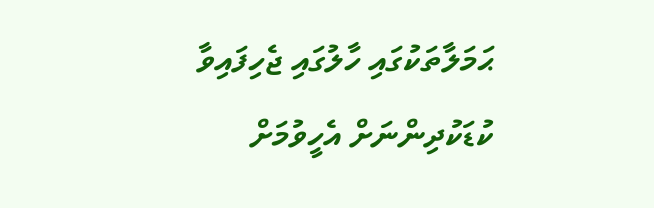ޙަމަލާތަކުގައި ހާލުގައި ޖެހިފައިވާ ކުޑަކުދިންނަށް އެހީވުމަށް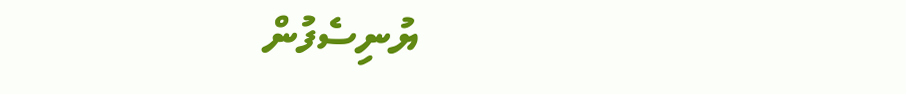ޔުނިސެފުން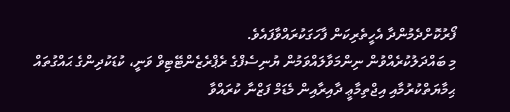ފޯރުކޮށްދެމުންދާ އެހީތެރިކަން ފާހަގަކުރައްވާފައެވެ.
މި ބައްދަލުކުރެއްވުން ނިންމަވާލައްވަމުން ޔުނިސެފްގެ ރެޕްރެޒެންޓޭޓިވް ވަނީ، ކުޑަކުދިންގެ ޙައްގުތައް ޙިމާޔަތްކުރުމާއި އިޖްތިމާޢީ ދާއިރާއިން މެޑަމް ފަޒްނާ ކުރައްވާ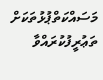މަސައްކަތްޕުޅުތަކަށް ތަޢުރީފުކުރައްވާ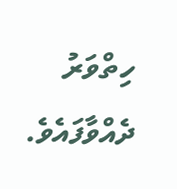ހިތްވަރު ދެއްވާފައެވެ.